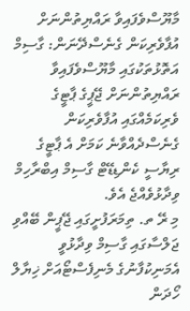މާޔޫސްވެފައިވާ ރައްޔިތުންނަށް އުފާވެރިކަން ގެނެސްދޭނަން: ގާސިމް
އަތޮޅުތަކުގައި މާޔޫސްވެފައިވާ ރައްޔިތުންނަށް ޖޭޕީގެ ޕާޓީގެ ވެރިކަމެއްގައި އުފާވެރިކަން ގެނެސްދެއްވާނެ ކަމަށް އެ ޕާޓީގެ ރިޔާސީ ކެންޑިޑޭޓް ގާސިމް އިބްރާހިމް ވިދާޅުވެއްޖެ އެވެ.
މި ރޭ ތ. ތިމަރަފުށީގައި ޖޭޕީން ބޭއްވި ޖަލްސާގައި ގާސިމް ވިދާޅުވީ އެމަނިކުފާނުގެ މެނިފެސްޓޯއަށް ޚިޔާލް ހޯދަން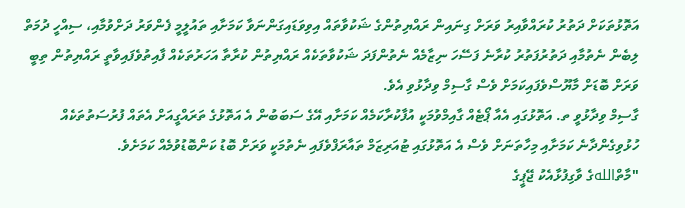އަތޮޅުތަކަށް ދަތުރު ކުރައްވާއިރު ވަރަށް ގިނައިން ރައްޔިތުންގެ ޝަކުވާތައް އިވިވަޑައިގަންނަވާ ކަމަށާއި ތައުލީމީ ފެންވަރު ދަށްވުމާއި، ސިއްހީ ދުމަތް ލިބެން ނެތުމާއި ދަތުރުފަތުރު ކުރާނެ ފަސޭހަ ނިޒާމެއް ނެތުންފަދަ ޝަކުވާތަކެއް ރައްޔިތުން ކުރާތާ އަހަރުތަކެއް ފާއިތުވެފައިވާތީ ރައްޔިތުން ތިބީ ވަރަށް ބޮޑަށް މާޔޫސްވެފައިކަމަށް ވެސް ގާސިމް ވިދާޅުވި އެވެ.
ގާސިމް ވިދާޅުވީ ތ. އަތޮޅުގައި އެއާ ޕޯޓެއް ގާއިމްވުމަކީ އުފާކުރާކަމެއް ކަމަށާއި އޭގެ ސަބަބުން އެ އަތޮޅުގެ ތަރައްގީއަށް އެތައް ފުރުސަތުތަކެއް ހުޅުވިގެންދާނެ ކަމަށާއި މިހާތަނަށް ވެސް އެ އަތޮޅުގައި ޓުއަރިޒަމް ތައާރަފްވެފައި ނެތުމަކީ ވަރަށް ބޮޑު ކަންބޮޑުވުމެއް ކަމަށެވެ.
"މާތްاللهގެ ވާގިފުޅާއެކު ޖޭޕީގެ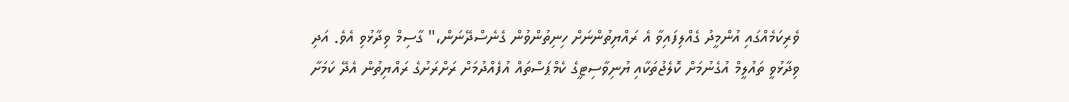ވެރިކަމެއްގައި އުންމީދު ގެއްލިފައިވާ އެ ރައްޔިތުންނަށް ހިނިތުންވުން ގެނެސްދޭނަން،" ގާސިމް ވިދާޅުވި އެވެ. އަދި ވިދާޅުވީ ތައުލީމް އުގެނުމަށް ކޮލެޖުތަކާއި ޔުނިވާސިޓީގެ ކެމްޕަސްތައް އުފެއްދުމަށް ރަށްރަށުގެ ރައްޔިތުން އެދޭ ކަމަށާ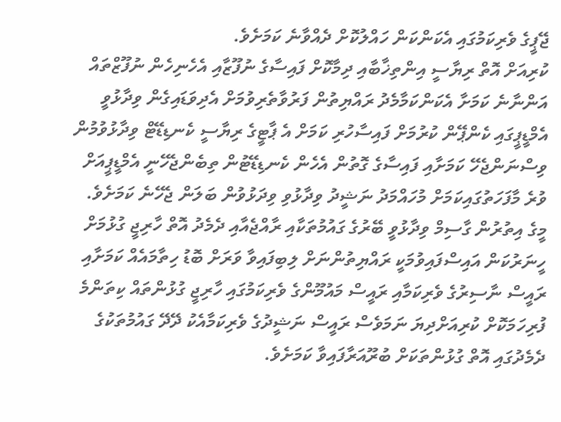ޖޭޕީގެ ވެރިކަމުގައި އެކަންކަން ހައްލުކޮށް ދެއްވާނެ ކަމަށެވެ.
ކުރިއަށް އޮތް ރިޔާސީ އިންތިޚާބާއި ދިމާކޮށް ފައިސާގެ ނުފޫޒާއި އެހެނިހެން ނުފޫޒްތައް އަންނާނެ ކަމަށާ އެކަންކަމާމެދު ރައްޔިތުން ފަރުވާތެރިވުމަށް އެދިވަޑައިގެން ވިދާޅުވީ
އެމްޑީޕީގައި ކެންޕޭން ކުރުމަށް ފައިސާހުރި ކަމަށް އެ ޕާޓީގެ ރިޔާސީ ކެނޑިޑޭޓް ވިދާޅުވުމުން ވިސްނަންޖެހޭ ކަމަށާއި ފައިސާގެ ގޮތުން އެހެން ކެނޑިޑޭޓުން ތިބެންޖެހޭނީ އެމްޑީޕީއަށް ވުރެ މާފަހަތުގައިކަމަށް މުހައްމަދު ނަޝީދު ވިދާޅުވި ވިދަޅުވުން ބަލަން ޖެހޭނެ ކަމަށެވެ.
މީގެ އިތުރުން ގާސިމް ވިދާޅުވީ ބޭރުގެ ގައުމުތަކާއި ރާއްޖެއާއި ދެމެދު އޮތް ހާރިޖީ ގުޅުމަށް ހީނަރުކަން އައިސްފައިވުމަކީ ރައްޔިތުންނަށް ލިބިފައިވާ ވަރަށް ބޮޑު ހިތާމައެއް ކަމަށާއި
ރައީސް ނާސިރުގެ ވެރިކަމާއި ރައީސް މައުމޫންގެ ވެރިކަމުގައި ހާރިޖީ ގުޅުންތައް ކިތަންމެ ފުރިހަމަކޮށް ކުރިއަށްދިޔަ ނަމަވެސް ރައީސް ނަޝީދުގެ ވެރިކަމާއެކު ދޭދޭ ގައުމުތަކުގެ ދެމެދުގައި އޮތް ގުޅުންތަކަށް ބުރޫއަރާފައިވާ ކަމަށެވެ.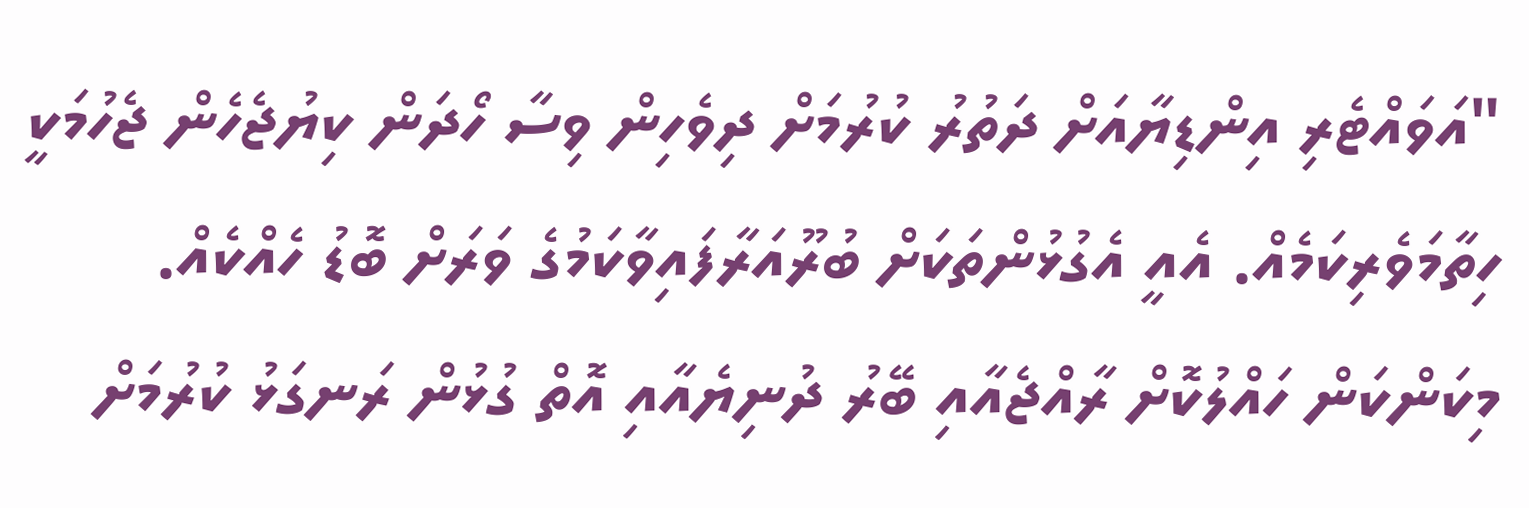"އަވައްޓެރި އިންޑިޔާއަށް ދަތުރު ކުރުމަށް ދިވެހިން ވިސާ ހޯދަން ކިޔުޖެހެން ޖެހުމަކީ ހިތާމަވެރިކަމެއް. އެއީ އެގުޅުންތަކަށް ބުރޫއަރާފައިވާކަމުގެ ވަރަށް ބޮޑު ހެއްކެއް. މިކަންކަން ހައްލުކޮށް ރާއްޖެއާއި ބޭރު ދުނިޔެއާއި އޮތް ގުޅުން ރަނގަޅު ކުރުމަށް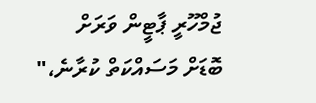ޖުމްހޫރީ ޕާޓީން ވަރަށް ބޮޑަށް މަސައްކަތް ކުރާނެ،"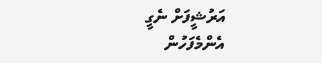އަރުޝީފަށް ނެގީ
އެންމެފަހުން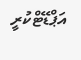އަޕްޑޭޓްކުރީ